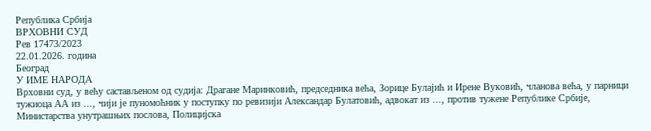Република Србија
ВРХОВНИ СУД
Рев 17473/2023
22.01.2026. година
Београд
У ИМЕ НАРОДА
Врховни суд, у већу састављеном од судија: Драгане Маринковић, председника већа, Зорице Булајић и Ирене Вуковић, чланова већа, у парници тужиоца АА из ..., чији је пуномоћник у поступку по ревизији Александар Булатовић, адвокат из ..., против тужене Републике Србије, Министарства унутрашњих послова, Полицијска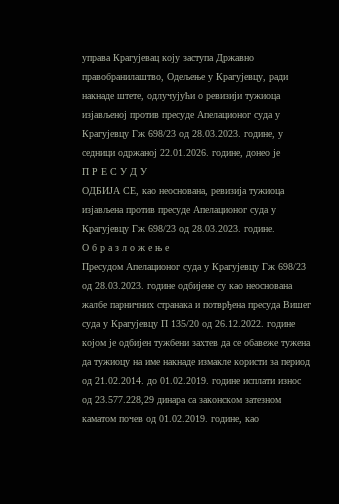управа Крагујевац коју заступа Државно правобранилаштво, Одељење у Крагујевцу, ради накнаде штете, одлучујући о ревизији тужиоца изјављеној против пресуде Апелационог суда у Крагујевцу Гж 698/23 од 28.03.2023. године, у седници одржаној 22.01.2026. године, донео је
П Р Е С У Д У
ОДБИЈА СЕ, као неоснована, ревизија тужиоца изјављена против пресуде Апелационог суда у Крагујевцу Гж 698/23 од 28.03.2023. године.
О б р а з л о ж е њ е
Пресудом Апелационог суда у Крагујевцу Гж 698/23 од 28.03.2023. године одбијене су као неоснована жалбе парничних странака и потврђена пресуда Вишег суда у Крагујевцу П 135/20 од 26.12.2022. године којом је одбијен тужбени захтев да се обавеже тужена да тужиоцу на име накнаде измакле користи за период од 21.02.2014. до 01.02.2019. године исплати износ од 23.577.228,29 динара са законском затезном каматом почев од 01.02.2019. године, као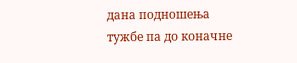дана подношења тужбе па до коначне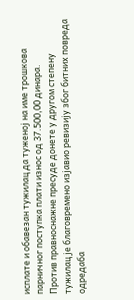исплате и обавезан тужилац да туженој на име трошкова парничног поступка плати износ од 37.500,00 динара.
Против правноснажне пресуде донете у другом степену тужилац је благовремено изјавио ревизију због битних повреда одредаба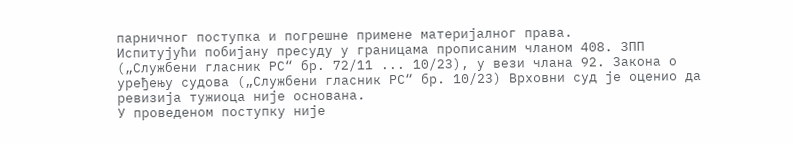парничног поступка и погрешне примене материјалног права.
Испитујући побијану пресуду у границама прописаним чланом 408. ЗПП („Службени гласник РС“ бр. 72/11 ... 10/23), у вези члана 92. Закона о уређењу судова („Службени гласник РС“ бр. 10/23) Врховни суд је оценио да ревизија тужиоца није основана.
У проведеном поступку није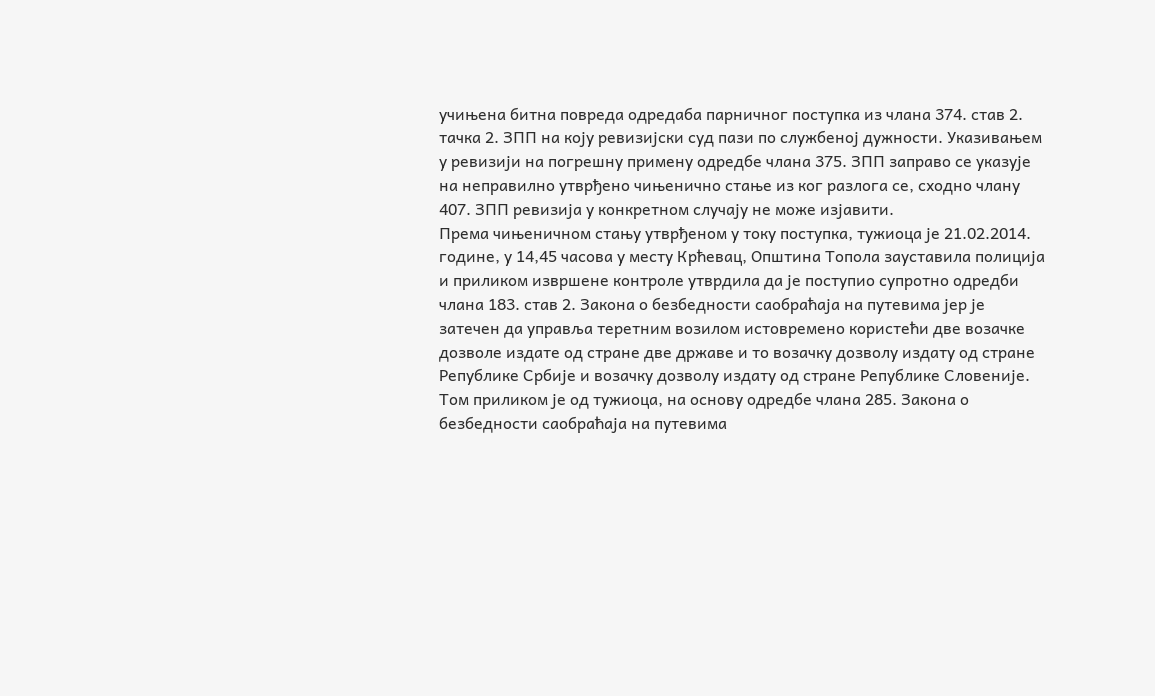учињена битна повреда одредаба парничног поступка из члана 374. став 2. тачка 2. ЗПП на коју ревизијски суд пази по службеној дужности. Указивањем у ревизији на погрешну примену одредбе члана 375. ЗПП заправо се указује на неправилно утврђено чињенично стање из ког разлога се, сходно члану 407. ЗПП ревизија у конкретном случају не може изјавити.
Према чињеничном стању утврђеном у току поступка, тужиоца је 21.02.2014. године, у 14,45 часова у месту Крћевац, Општина Топола зауставила полиција и приликом извршене контроле утврдила да је поступио супротно одредби члана 183. став 2. Закона о безбедности саобраћаја на путевима јер је затечен да управља теретним возилом истовремено користећи две возачке дозволе издате од стране две државе и то возачку дозволу издату од стране Републике Србије и возачку дозволу издату од стране Републике Словеније. Том приликом је од тужиоца, на основу одредбе члана 285. Закона о безбедности саобраћаја на путевима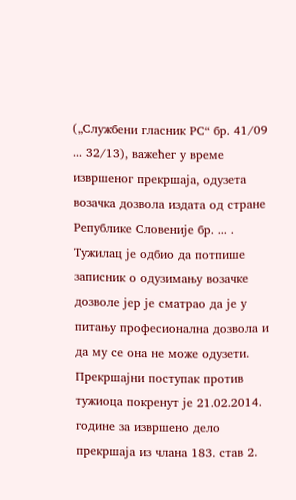(„Службени гласник РС“ бр. 41/09 ... 32/13), важећег у време извршеног прекршаја, одузета возачка дозвола издата од стране Републике Словеније бр. ... . Тужилац је одбио да потпише записник о одузимању возачке дозволе јер је сматрао да је у питању професионална дозвола и да му се она не може одузети. Прекршајни поступак против тужиоца покренут је 21.02.2014. године за извршено дело прекршаја из члана 183. став 2.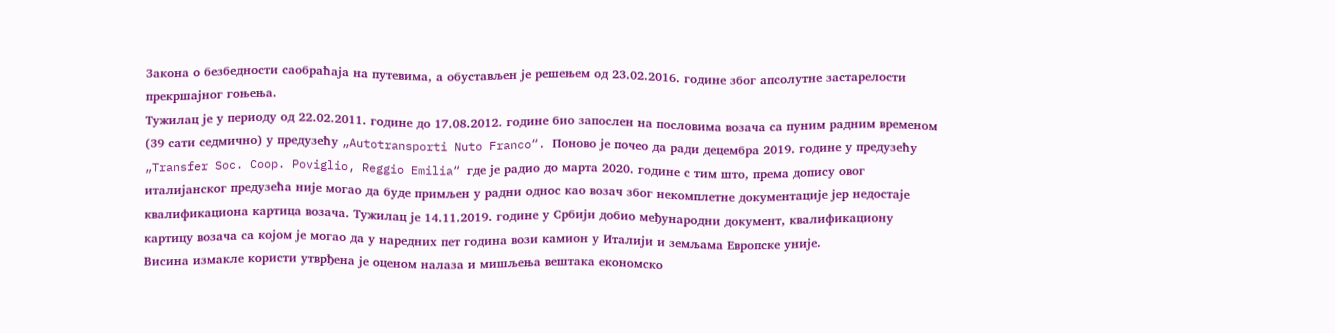Закона о безбедности саобраћаја на путевима, а обустављен је решењем од 23.02.2016. године због апсолутне застарелости прекршајног гоњења.
Тужилац је у периоду од 22.02.2011. године до 17.08.2012. године био запослен на пословима возача са пуним радним временом (39 сати седмично) у предузећу „Autotransporti Nuto Franco“. Поново је почео да ради децембра 2019. године у предузећу „Transfer Soc. Coop. Poviglio, Reggio Emilia“ где је радио до марта 2020. године с тим што, према допису овог италијанског предузећа није могао да буде примљен у радни однос као возач због некомплетне документације јер недостаје квалификациона картица возача. Тужилац је 14.11.2019. године у Србији добио међународни документ, квалификациону картицу возача са којом је могао да у наредних пет година вози камион у Италији и земљама Европске уније.
Висина измакле користи утврђена је оценом налаза и мишљења вештака економско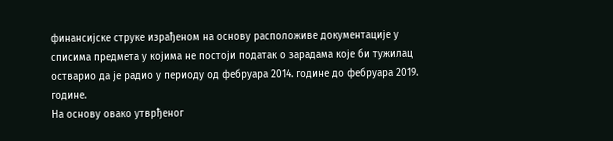финансијске струке израђеном на основу расположиве документације у списима предмета у којима не постоји податак о зарадама које би тужилац остварио да је радио у периоду од фебруара 2014. године до фебруара 2019. године.
На основу овако утврђеног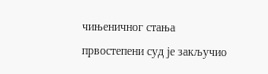чињеничног стања првостепени суд је закључио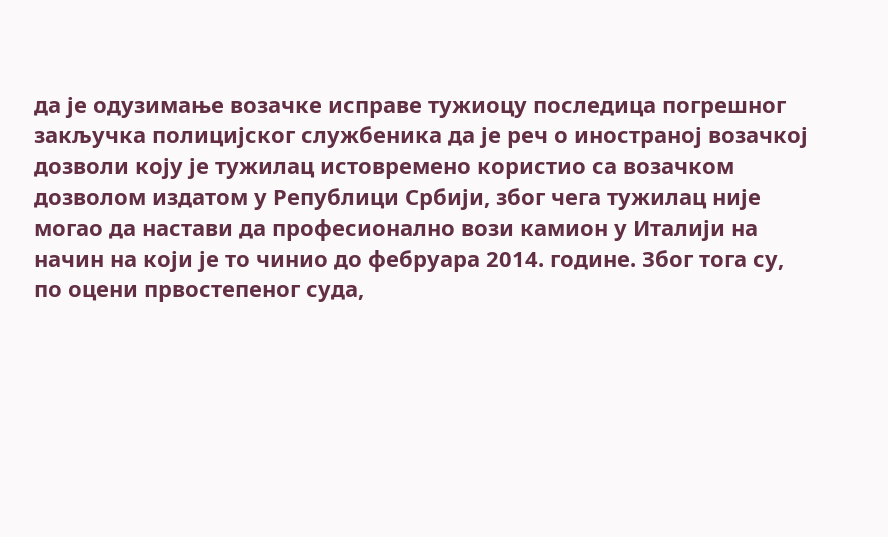да је одузимање возачке исправе тужиоцу последица погрешног закључка полицијског службеника да је реч о иностраној возачкој дозволи коју је тужилац истовремено користио са возачком дозволом издатом у Републици Србији, због чега тужилац није могао да настави да професионално вози камион у Италији на начин на који је то чинио до фебруара 2014. године. Због тога су, по оцени првостепеног суда,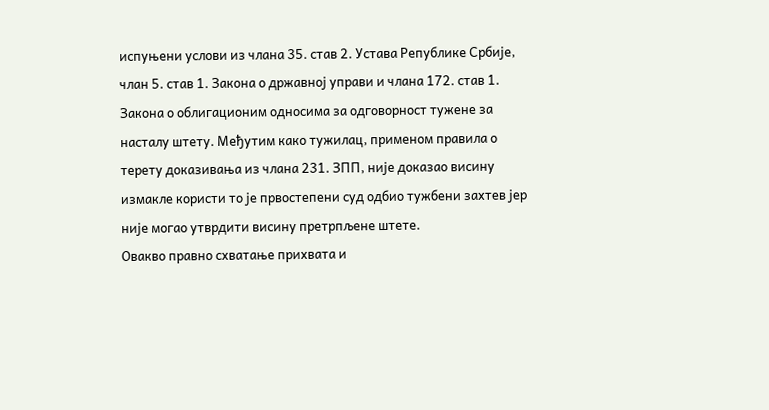испуњени услови из члана 35. став 2. Устава Републике Србије, члан 5. став 1. Закона о државној управи и члана 172. став 1. Закона о облигационим односима за одговорност тужене за насталу штету. Међутим како тужилац, применом правила о терету доказивања из члана 231. ЗПП, није доказао висину измакле користи то је првостепени суд одбио тужбени захтев јер није могао утврдити висину претрпљене штете.
Овакво правно схватање прихвата и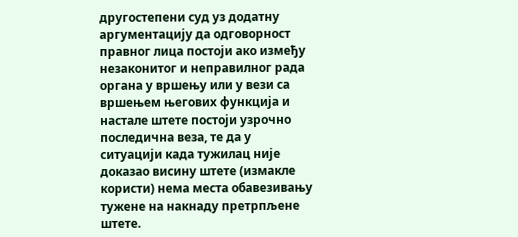другостепени суд уз додатну аргументацију да одговорност правног лица постоји ако између незаконитог и неправилног рада органа у вршењу или у вези са вршењем његових функција и настале штете постоји узрочно последична веза, те да у ситуацији када тужилац није доказао висину штете (измакле користи) нема места обавезивању тужене на накнаду претрпљене штете.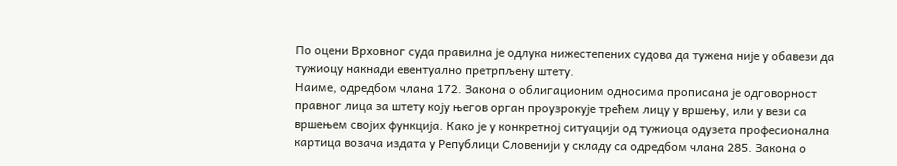По оцени Врховног суда правилна је одлука нижестепених судова да тужена није у обавези да тужиоцу накнади евентуално претрпљену штету.
Наиме, одредбом члана 172. Закона о облигационим односима прописана је одговорност правног лица за штету коју његов орган проузрокује трећем лицу у вршењу, или у вези са вршењем својих функција. Како је у конкретној ситуацији од тужиоца одузета професионална картица возача издата у Републици Словенији у складу са одредбом члана 285. Закона о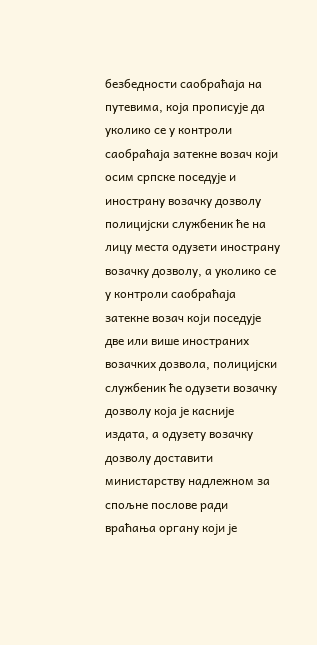безбедности саобраћаја на путевима, која прописује да уколико се у контроли саобраћаја затекне возач који осим српске поседује и инострану возачку дозволу полицијски службеник ће на лицу места одузети инострану возачку дозволу, а уколико се у контроли саобраћаја затекне возач који поседује две или више иностраних возачких дозвола, полицијски службеник ће одузети возачку дозволу која је касније издата, а одузету возачку дозволу доставити министарству надлежном за спољне послове ради враћања органу који је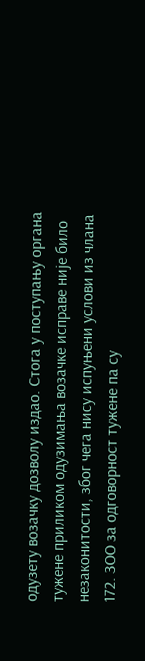одузету возачку дозволу издао. Стога у поступању органа тужене приликом одузимања возачке исправе није било незаконитости, због чега нису испуњени услови из члана 172. ЗОО за одговорност тужене па су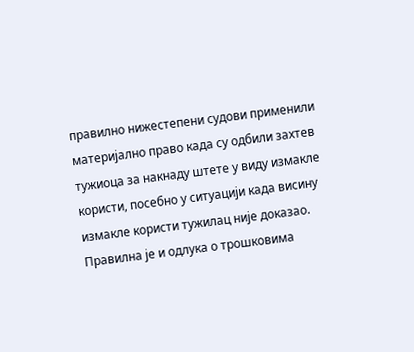правилно нижестепени судови применили материјално право када су одбили захтев тужиоца за накнаду штете у виду измакле користи, посебно у ситуацији када висину измакле користи тужилац није доказао.
Правилна је и одлука о трошковима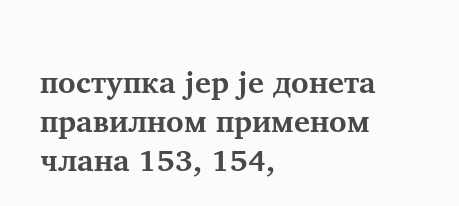поступка јер је донета правилном применом члана 153, 154,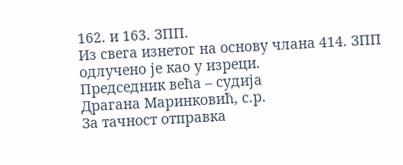162. и 163. ЗПП.
Из свега изнетог на основу члана 414. ЗПП одлучено је као у изреци.
Председник већа – судија
Драгана Маринковић, с.р.
За тачност отправка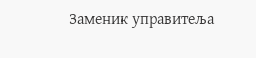Заменик управитеља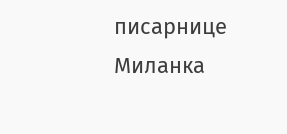писарнице
Миланка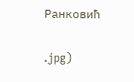Ранковић

.jpg)